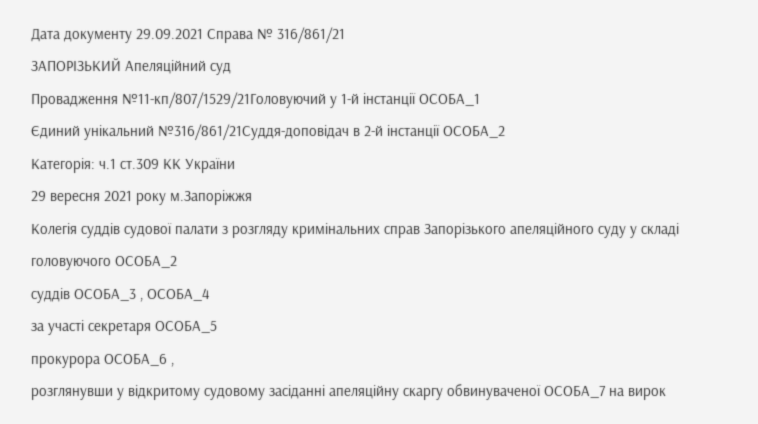Дата документу 29.09.2021 Справа № 316/861/21
ЗАПОРІЗЬКИЙ Апеляційний суд
Провадження №11-кп/807/1529/21Головуючий у 1-й інстанції ОСОБА_1
Єдиний унікальний №316/861/21Суддя-доповідач в 2-й інстанції ОСОБА_2
Категорія: ч.1 ст.309 КК України
29 вересня 2021 року м.Запоріжжя
Колегія суддів судової палати з розгляду кримінальних справ Запорізького апеляційного суду у складі
головуючого ОСОБА_2
суддів ОСОБА_3 , ОСОБА_4
за участі секретаря ОСОБА_5
прокурора ОСОБА_6 ,
розглянувши у відкритому судовому засіданні апеляційну скаргу обвинуваченої ОСОБА_7 на вирок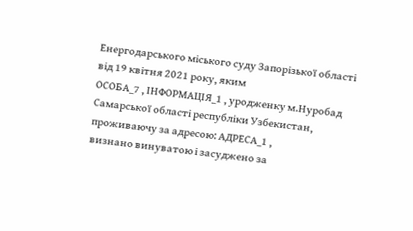Енергодарського міського суду Запорізької області від 19 квітня 2021 року, яким
ОСОБА_7 , ІНФОРМАЦІЯ_1 , уродженку м.Нуробад Самарської області республіки Узбекистан, проживаючу за адресою: АДРЕСА_1 ,
визнано винуватою і засуджено за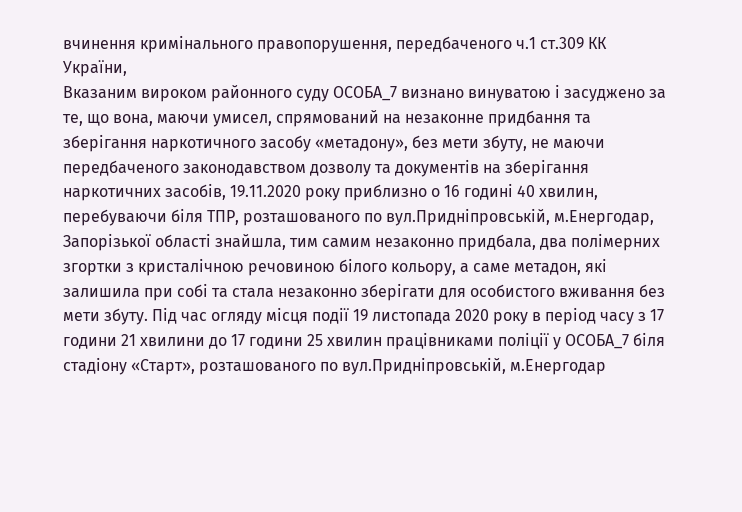вчинення кримінального правопорушення, передбаченого ч.1 ст.309 КК України,
Вказаним вироком районного суду ОСОБА_7 визнано винуватою і засуджено за те, що вона, маючи умисел, спрямований на незаконне придбання та зберігання наркотичного засобу «метадону», без мети збуту, не маючи передбаченого законодавством дозволу та документів на зберігання наркотичних засобів, 19.11.2020 року приблизно о 16 годині 40 хвилин, перебуваючи біля ТПР, розташованого по вул.Придніпровській, м.Енергодар, Запорізької області знайшла, тим самим незаконно придбала, два полімерних згортки з кристалічною речовиною білого кольору, а саме метадон, які залишила при собі та стала незаконно зберігати для особистого вживання без мети збуту. Під час огляду місця події 19 листопада 2020 року в період часу з 17 години 21 хвилини до 17 години 25 хвилин працівниками поліції у ОСОБА_7 біля стадіону «Старт», розташованого по вул.Придніпровській, м.Енергодар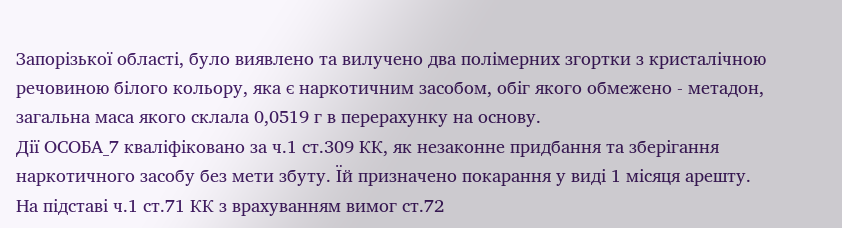Запорізької області, було виявлено та вилучено два полімерних згортки з кристалічною речовиною білого кольору, яка є наркотичним засобом, обіг якого обмежено - метадон, загальна маса якого склала 0,0519 г в перерахунку на основу.
Дії ОСОБА_7 кваліфіковано за ч.1 ст.309 КК, як незаконне придбання та зберігання наркотичного засобу без мети збуту. Їй призначено покарання у виді 1 місяця арешту.
На підставі ч.1 ст.71 КК з врахуванням вимог ст.72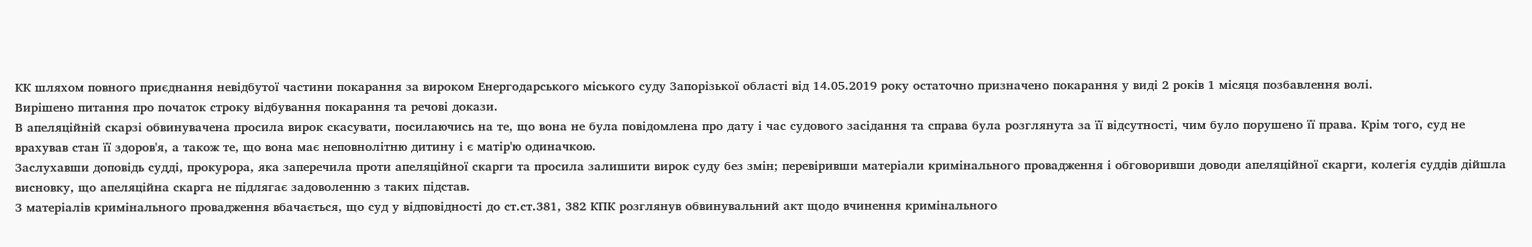КК шляхом повного приєднання невідбутої частини покарання за вироком Енергодарського міського суду Запорізької області від 14.05.2019 року остаточно призначено покарання у виді 2 років 1 місяця позбавлення волі.
Вирішено питання про початок строку відбування покарання та речові докази.
В апеляційній скарзі обвинувачена просила вирок скасувати, посилаючись на те, що вона не була повідомлена про дату і час судового засідання та справа була розглянута за її відсутності, чим було порушено її права. Крім того, суд не врахував стан її здоров'я, а також те, що вона має неповнолітню дитину і є матір'ю одиначкою.
Заслухавши доповідь судді, прокурора, яка заперечила проти апеляційної скарги та просила залишити вирок суду без змін; перевіривши матеріали кримінального провадження і обговоривши доводи апеляційної скарги, колегія суддів дійшла висновку, що апеляційна скарга не підлягає задоволенню з таких підстав.
З матеріалів кримінального провадження вбачається, що суд у відповідності до ст.ст.381, 382 КПК розглянув обвинувальний акт щодо вчинення кримінального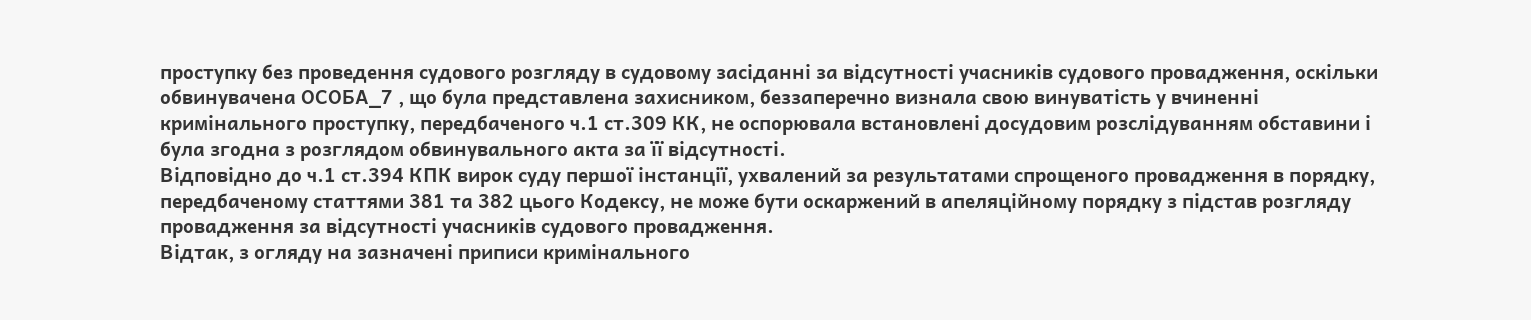проступку без проведення судового розгляду в судовому засіданні за відсутності учасників судового провадження, оскільки обвинувачена ОСОБА_7 , що була представлена захисником, беззаперечно визнала свою винуватість у вчиненні кримінального проступку, передбаченого ч.1 ст.309 КК, не оспорювала встановлені досудовим розслідуванням обставини і була згодна з розглядом обвинувального акта за її відсутності.
Відповідно до ч.1 ст.394 КПК вирок суду першої інстанції, ухвалений за результатами спрощеного провадження в порядку, передбаченому статтями 381 та 382 цього Кодексу, не може бути оскаржений в апеляційному порядку з підстав розгляду провадження за відсутності учасників судового провадження.
Відтак, з огляду на зазначені приписи кримінального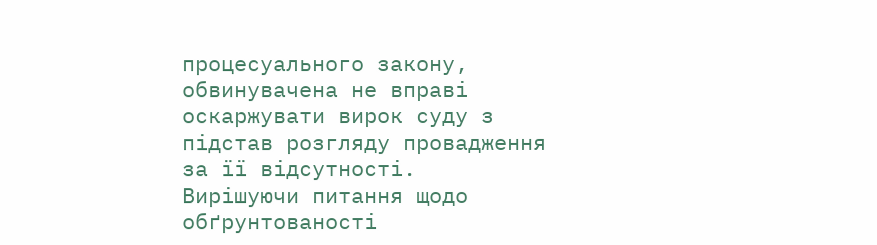процесуального закону, обвинувачена не вправі оскаржувати вирок суду з підстав розгляду провадження за її відсутності.
Вирішуючи питання щодо обґрунтованості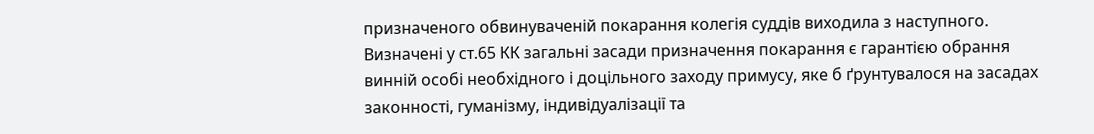призначеного обвинуваченій покарання колегія суддів виходила з наступного.
Визначені у ст.65 КК загальні засади призначення покарання є гарантією обрання винній особі необхідного і доцільного заходу примусу, яке б ґрунтувалося на засадах законності, гуманізму, індивідуалізації та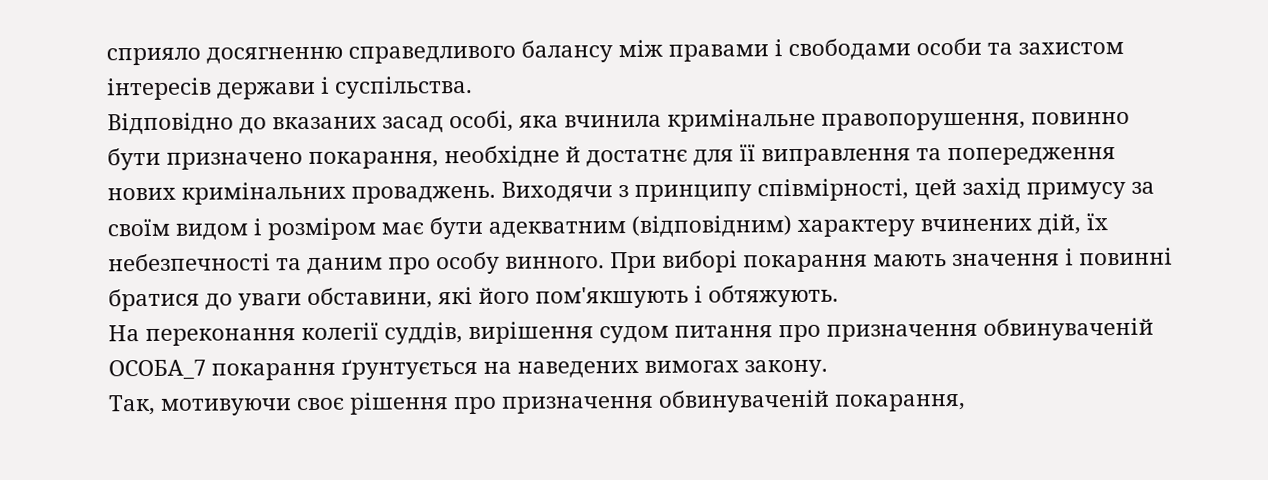сприяло досягненню справедливого балансу між правами і свободами особи та захистом інтересів держави і суспільства.
Відповідно до вказаних засад особі, яка вчинила кримінальне правопорушення, повинно бути призначено покарання, необхідне й достатнє для її виправлення та попередження нових кримінальних проваджень. Виходячи з принципу співмірності, цей захід примусу за своїм видом і розміром має бути адекватним (відповідним) характеру вчинених дій, їх небезпечності та даним про особу винного. При виборі покарання мають значення і повинні братися до уваги обставини, які його пом'якшують і обтяжують.
На переконання колегії суддів, вирішення судом питання про призначення обвинуваченій ОСОБА_7 покарання ґрунтується на наведених вимогах закону.
Так, мотивуючи своє рішення про призначення обвинуваченій покарання,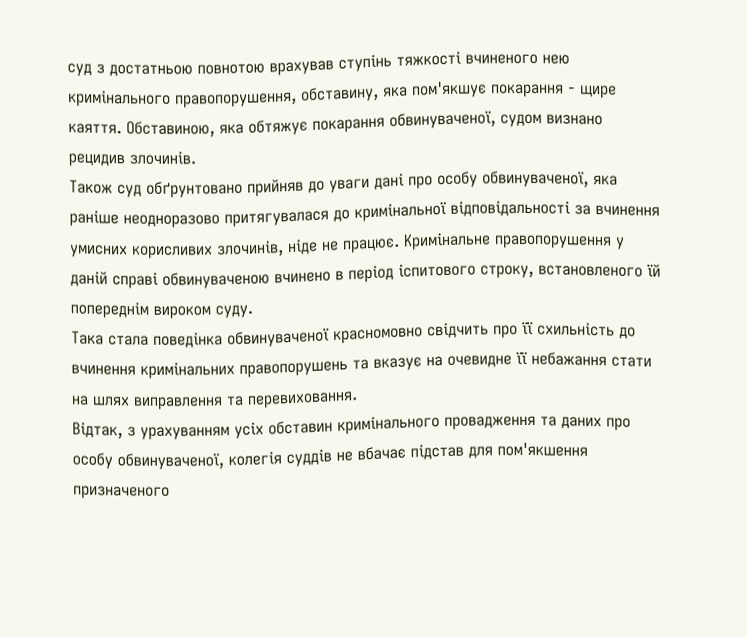суд з достатньою повнотою врахував ступінь тяжкості вчиненого нею кримінального правопорушення, обставину, яка пом'якшує покарання - щире каяття. Обставиною, яка обтяжує покарання обвинуваченої, судом визнано рецидив злочинів.
Також суд обґрунтовано прийняв до уваги дані про особу обвинуваченої, яка раніше неодноразово притягувалася до кримінальної відповідальності за вчинення умисних корисливих злочинів, ніде не працює. Кримінальне правопорушення у даній справі обвинуваченою вчинено в період іспитового строку, встановленого їй попереднім вироком суду.
Така стала поведінка обвинуваченої красномовно свідчить про її схильність до вчинення кримінальних правопорушень та вказує на очевидне її небажання стати на шлях виправлення та перевиховання.
Відтак, з урахуванням усіх обставин кримінального провадження та даних про особу обвинуваченої, колегія суддів не вбачає підстав для пом'якшення призначеного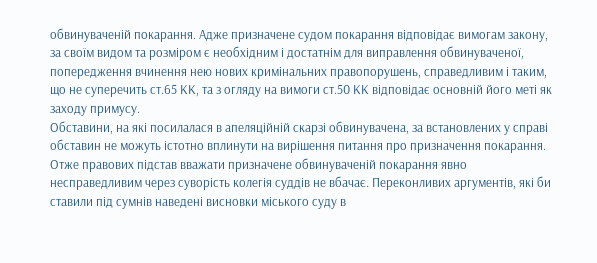обвинуваченій покарання. Адже призначене судом покарання відповідає вимогам закону, за своїм видом та розміром є необхідним і достатнім для виправлення обвинуваченої, попередження вчинення нею нових кримінальних правопорушень, справедливим і таким, що не суперечить ст.65 КК, та з огляду на вимоги ст.50 КК відповідає основній його меті як заходу примусу.
Обставини, на які посилалася в апеляційній скарзі обвинувачена, за встановлених у справі обставин не можуть істотно вплинути на вирішення питання про призначення покарання.
Отже правових підстав вважати призначене обвинуваченій покарання явно несправедливим через суворість колегія суддів не вбачає. Переконливих аргументів, які би ставили під сумнів наведені висновки міського суду в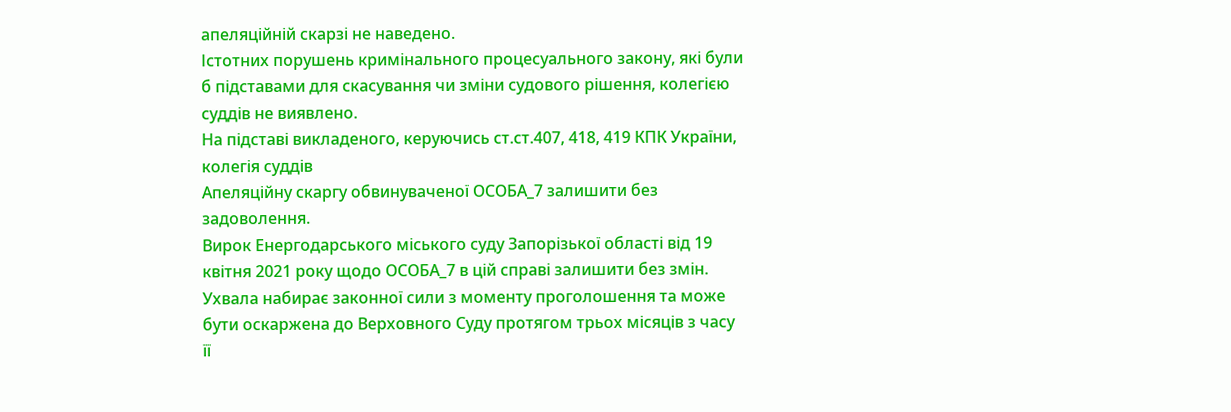апеляційній скарзі не наведено.
Істотних порушень кримінального процесуального закону, які були б підставами для скасування чи зміни судового рішення, колегією суддів не виявлено.
На підставі викладеного, керуючись ст.ст.407, 418, 419 КПК України, колегія суддів
Апеляційну скаргу обвинуваченої ОСОБА_7 залишити без задоволення.
Вирок Енергодарського міського суду Запорізької області від 19 квітня 2021 року щодо ОСОБА_7 в цій справі залишити без змін.
Ухвала набирає законної сили з моменту проголошення та може бути оскаржена до Верховного Суду протягом трьох місяців з часу її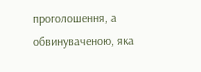проголошення, а обвинуваченою, яка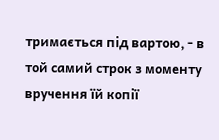тримається під вартою, - в той самий строк з моменту вручення їй копії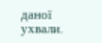даної ухвали.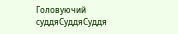Головуючий суддяСуддяСуддя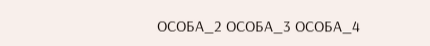ОСОБА_2 ОСОБА_3 ОСОБА_4